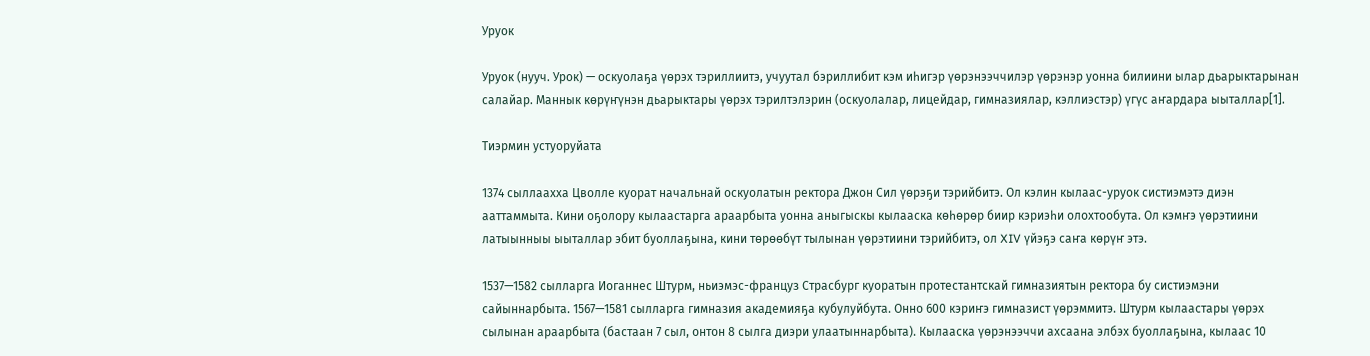Уруок

Уруок (нууч. Урок) — оскуолаҕа үөрэх тэриллиитэ, учуутал бэриллибит кэм иһигэр үөрэнээччилэр үөрэнэр уонна билиини ылар дьарыктарынан салайар. Маннык көрүҥүнэн дьарыктары үөрэх тэрилтэлэрин (оскуолалар, лицейдар, гимназиялар, кэллиэстэр) үгүс аҥардара ыыталлар[1].

Тиэрмин устуоруйата

1374 сыллаахха Цволле куорат начальнай оскуолатын ректора Джон Сил үөрэҕи тэрийбитэ. Ол кэлин кылаас-уруок систиэмэтэ диэн ааттаммыта. Кини оҕолору кылаастарга араарбыта уонна аныгыскы кылааска көһөрөр биир кэриэһи олохтообута. Ол кэмҥэ үөрэтиини латыынныы ыыталлар эбит буоллаҕына, кини төрөөбүт тылынан үөрэтиини тэрийбитэ, ол XIV үйэҕэ саҥа көрүҥ этэ.

1537—1582 сылларга Иоганнес Штурм, ньиэмэс-француз Страсбург куоратын протестантскай гимназиятын ректора бу систиэмэни сайыннарбыта. 1567—1581 сылларга гимназия академияҕа кубулуйбута. Онно 600 кэриҥэ гимназист үөрэммитэ. Штурм кылаастары үөрэх сылынан араарбыта (бастаан 7 сыл, онтон 8 сылга диэри улаатыннарбыта). Кылааска үөрэнээччи ахсаана элбэх буоллаҕына, кылаас 10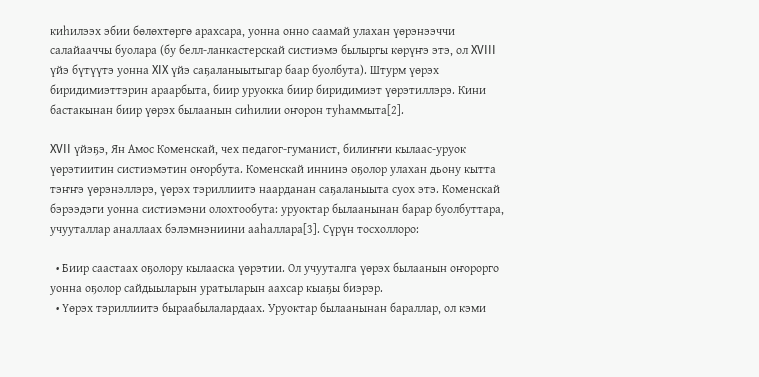киһилээх эбии бөлөхтөргө арахсара, уонна онно саамай улахан үөрэнээччи салайааччы буолара (бу белл-ланкастерскай систиэмэ былыргы көрүҥэ этэ, ол XVIII үйэ бүтүүтэ уонна XIX үйэ саҕаланыытыгар баар буолбута). Штурм үөрэх биридимиэттэрин араарбыта, биир уруокка биир биридимиэт үөрэтиллэрэ. Кини бастакынан биир үөрэх былаанын сиһилии оҥорон туһаммыта[2].

XVII үйэҕэ, Ян Амос Коменскай, чех педагог-гуманист, билиҥҥи кылаас-уруок үөрэтиитин систиэмэтин оҥорбута. Коменскай иннинэ оҕолор улахан дьону кытта тэҥҥэ үөрэнэллэрэ, үөрэх тэриллиитэ наарданан саҕаланыыта суох этэ. Коменскай бэрээдэги уонна систиэмэни олохтообута: уруоктар былаанынан барар буолбуттара, учууталлар аналлаах бэлэмнэниини ааһаллара[3]. Сүрүн тосхоллоро:

  • Биир саастаах оҕолору кылааска үөрэтии. Ол учууталга үөрэх былаанын оҥорорго уонна оҕолор сайдыыларын уратыларын аахсар кыаҕы биэрэр.
  • Үөрэх тэриллиитэ быраабылалардаах. Уруоктар былаанынан бараллар, ол кэми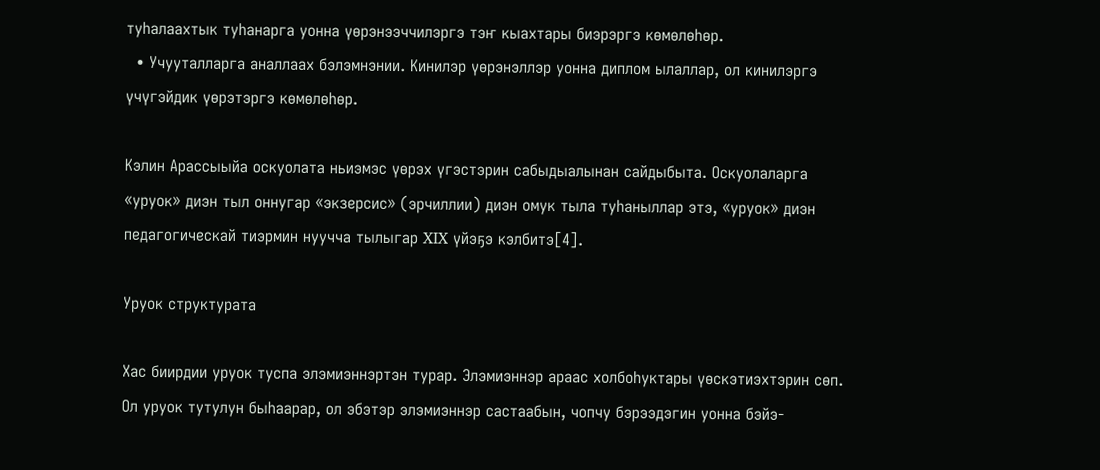туһалаахтык туһанарга уонна үөрэнээччилэргэ тэҥ кыахтары биэрэргэ көмөлөһөр.
  • Учууталларга аналлаах бэлэмнэнии. Кинилэр үөрэнэллэр уонна диплом ылаллар, ол кинилэргэ үчүгэйдик үөрэтэргэ көмөлөһөр.

Кэлин Арассыыйа оскуолата ньиэмэс үөрэх үгэстэрин сабыдыалынан сайдыбыта. Оскуолаларга «уруок» диэн тыл оннугар «экзерсис» (эрчиллии) диэн омук тыла туһаныллар этэ, «уруок» диэн педагогическай тиэрмин нуучча тылыгар XIX үйэҕэ кэлбитэ[4].

Уруок структурата

Хас биирдии уруок туспа элэмиэннэртэн турар. Элэмиэннэр араас холбоһуктары үөскэтиэхтэрин сөп. Ол уруок тутулун быһаарар, ол эбэтэр элэмиэннэр састаабын, чопчу бэрээдэгин уонна бэйэ-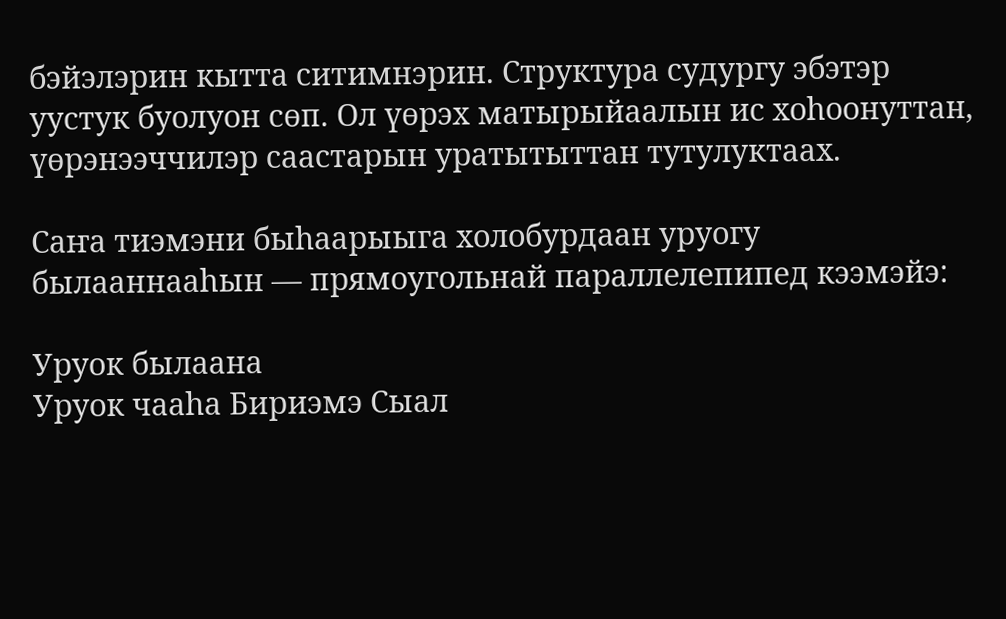бэйэлэрин кытта ситимнэрин. Структура судургу эбэтэр уустук буолуон сөп. Ол үөрэх матырыйаалын ис хоһоонуттан, үөрэнээччилэр саастарын уратытыттан тутулуктаах.

Саҥа тиэмэни быһаарыыга холобурдаан уруогу былааннааһын — прямоугольнай параллелепипед кээмэйэ:

Уруок былаана
Уруок чааһа Бириэмэ Сыал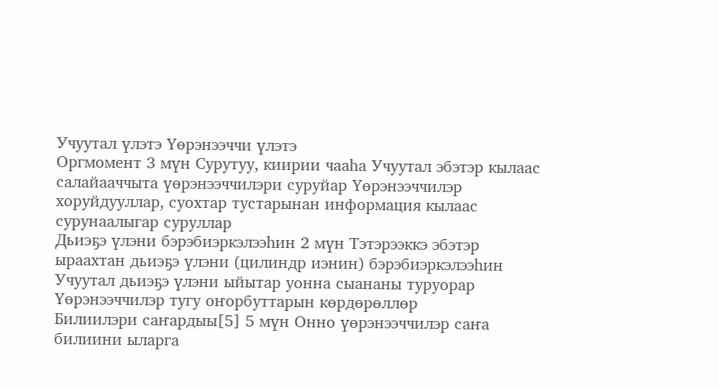Учуутал үлэтэ Үөрэнээччи үлэтэ
Oргмомент 3 мүн Сурутуу, киирии чааһа Учуутал эбэтэр кылаас салайааччыта үөрэнээччилэри суруйар Үөрэнээччилэр хоруйдууллар, суохтар тустарынан информация кылаас сурунаалыгар суруллар
Дьиэҕэ үлэни бэрэбиэркэлээһин 2 мүн Тэтэрээккэ эбэтэр ыраахтан дьиэҕэ үлэни (цилиндр иэнин) бэрэбиэркэлээһин Учуутал дьиэҕэ үлэни ыйытар уонна сыананы туруорар Үөрэнээччилэр тугу оҥорбуттарын көрдөрөллөр
Билиилэри саҥардыы[5] 5 мүн Онно үөрэнээччилэр саҥа билиини ыларга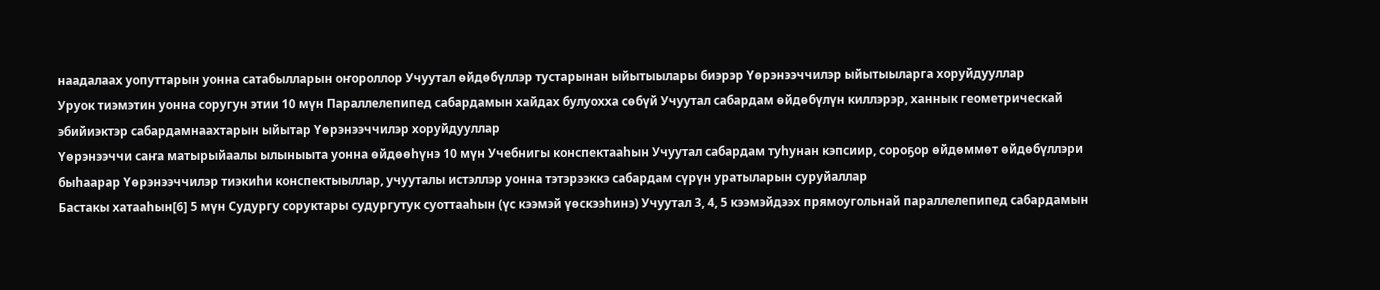наадалаах уопуттарын уонна сатабылларын оҥороллор Учуутал өйдөбүллэр тустарынан ыйытыылары биэрэр Үөрэнээччилэр ыйытыыларга хоруйдууллар
Уруок тиэмэтин уонна соругун этии 10 мүн Параллелепипед сабардамын хайдах булуохха сөбүй Учуутал сабардам өйдөбүлүн киллэрэр, ханнык геометрическай эбийиэктэр сабардамнаахтарын ыйытар Үөрэнээччилэр хоруйдууллар
Үөрэнээччи саҥа матырыйаалы ылыныыта уонна өйдөөһүнэ 10 мүн Учебнигы конспектааһын Учуутал сабардам туһунан кэпсиир, сороҕор өйдөммөт өйдөбүллэри быһаарар Үөрэнээччилэр тиэкиһи конспектыыллар, учууталы истэллэр уонна тэтэрээккэ сабардам сүрүн уратыларын суруйаллар
Бастакы хатааһын[6] 5 мүн Судургу соруктары судургутук суоттааһын (үс кээмэй үөскээһинэ) Учуутал 3, 4, 5 кээмэйдээх прямоугольнай параллелепипед сабардамын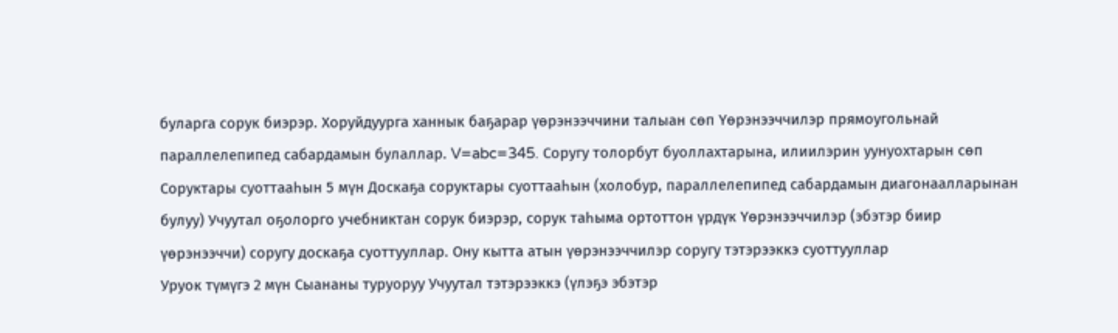буларга сорук биэрэр. Хоруйдуурга ханнык баҕарар үөрэнээччини талыан сөп Үөрэнээччилэр прямоугольнай параллелепипед сабардамын булаллар. V=abc=345. Соругу толорбут буоллахтарына, илиилэрин уунуохтарын сөп
Соруктары суоттааһын 5 мүн Доскаҕа соруктары суоттааһын (холобур, параллелепипед сабардамын диагонаалларынан булуу) Учуутал оҕолорго учебниктан сорук биэрэр, сорук таһыма ортоттон үрдүк Үөрэнээччилэр (эбэтэр биир үөрэнээччи) соругу доскаҕа суоттууллар. Ону кытта атын үөрэнээччилэр соругу тэтэрээккэ суоттууллар
Уруок түмүгэ 2 мүн Сыананы туруоруу Учуутал тэтэрээккэ (үлэҕэ эбэтэр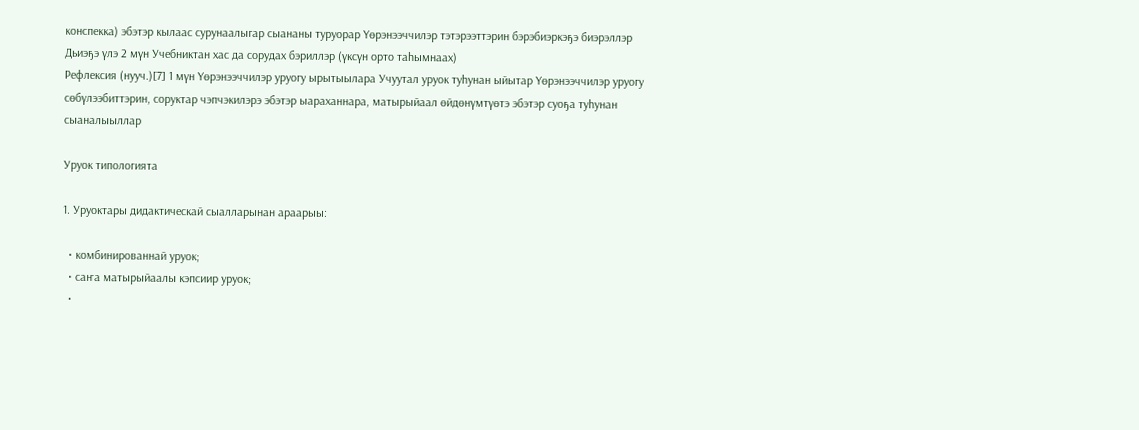конспекка) эбэтэр кылаас сурунаалыгар сыананы туруорар Үөрэнээччилэр тэтэрээттэрин бэрэбиэркэҕэ биэрэллэр
Дьиэҕэ үлэ 2 мүн Учебниктан хас да сорудах бэриллэр (үксүн орто таһымнаах)
Рефлексия (нууч.)[7] 1 мүн Үөрэнээччилэр уруогу ырытыылара Учуутал уруок туһунан ыйытар Үөрэнээччилэр уруогу сөбүлээбиттэрин, соруктар чэпчэкилэрэ эбэтэр ыараханнара, матырыйаал өйдөнүмтүөтэ эбэтэр суоҕа туһунан сыаналыыллар

Уруок типологията

1. Уруоктары дидактическай сыалларынан араарыы:

  • комбинированнай уруок;
  • саҥа матырыйаалы кэпсиир уруок;
  •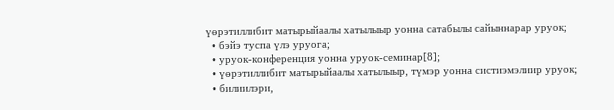үөрэтиллибит матырыйаалы хатылыыр уонна сатабылы сайыннарар уруок;
  • бэйэ туспа үлэ уруога;
  • уруок-конференция уонна уруок-семинар[8];
  • үөрэтиллибит матырыйаалы хатылыыр, түмэр уонна систиэмэлиир уруок;
  • билиилэри,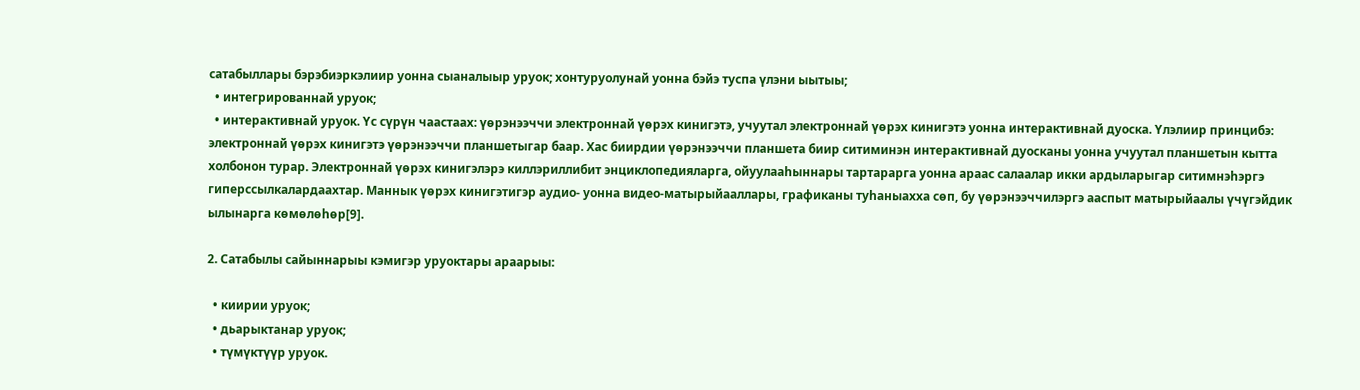сатабыллары бэрэбиэркэлиир уонна сыаналыыр уруок; хонтуруолунай уонна бэйэ туспа үлэни ыытыы;
  • интегрированнай уруок;
  • интерактивнай уруок. Үс сүрүн чаастаах: үөрэнээччи электроннай үөрэх кинигэтэ, учуутал электроннай үөрэх кинигэтэ уонна интерактивнай дуоска. Үлэлиир принцибэ: электроннай үөрэх кинигэтэ үөрэнээччи планшетыгар баар. Хас биирдии үөрэнээччи планшета биир ситиминэн интерактивнай дуосканы уонна учуутал планшетын кытта холбонон турар. Электроннай үөрэх кинигэлэрэ киллэриллибит энциклопедияларга, ойуулааһыннары тартарарга уонна араас салаалар икки ардыларыгар ситимнэһэргэ гиперссылкалардаахтар. Маннык үөрэх кинигэтигэр аудио- уонна видео-матырыйааллары, графиканы туһаныахха сөп, бу үөрэнээччилэргэ ааспыт матырыйаалы үчүгэйдик ылынарга көмөлөһөр[9].

2. Сатабылы сайыннарыы кэмигэр уруоктары араарыы:

  • киирии уруок;
  • дьарыктанар уруок;
  • түмүктүүр уруок.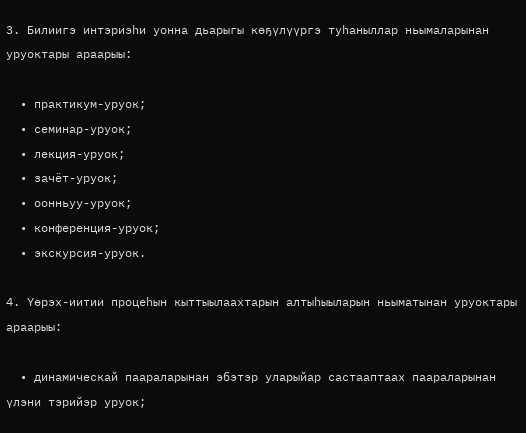3. Билиигэ интэриэһи уонна дьарыгы көҕүлүүргэ туһаныллар ньымаларынан уруоктары араарыы:

  • практикум-уруок;
  • семинар-уруок;
  • лекция-уруок;
  • зачёт-уруок;
  • оонньуу-уруок;
  • конференция-уруок;
  • экскурсия-уруок.

4. Үөрэх-иитии процеһын кыттыылаахтарын алтыһыыларын ньыматынан уруоктары араарыы:

  • динамическай паараларынан эбэтэр уларыйар састааптаах паараларынан үлэни тэрийэр уруок;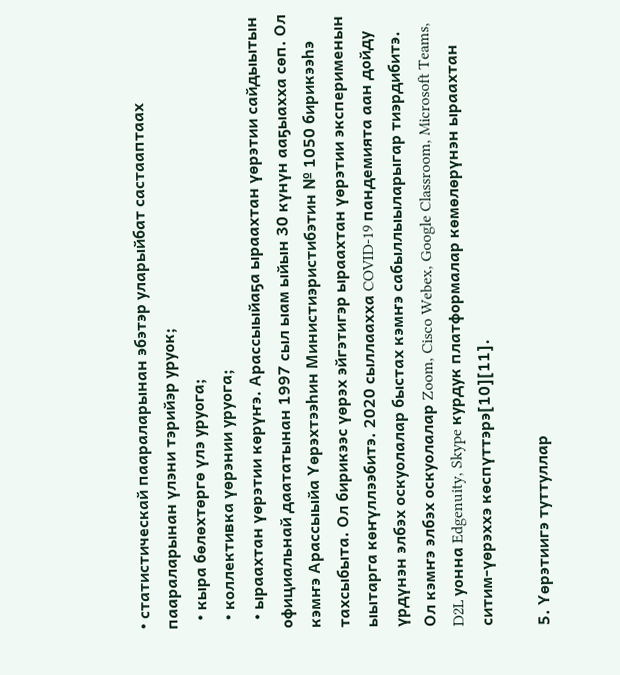• статистическай паараларынан эбэтэр уларыйбат састааптаах паараларынан үлэни тэрийэр уруок;
  • кыра бөлөхтөргө үлэ уруога;
  • коллективка үөрэнии уруога;
  • ыраахтан үөрэтии көрүҥэ. Арассыыйаҕа ыраахтан үөрэтии сайдыытын официальнай даататынан 1997 сыл ыам ыйын 30 күнүн ааҕыахха сөп. Ол кэмҥэ Арассыыйа Үөрэхтээһин Министиэристибэтин № 1050 бирикээһэ тахсыбыта. Ол бирикээс үөрэх эйгэтигэр ыраахтан үөрэтии эксперименын ыытарга көҥүллээбитэ. 2020 сыллаахха COVID-19 пандемията аан дойду үрдүнэн элбэх оскуолалар быстах кэмҥэ сабыллыыларыгар тиэрдибитэ. Ол кэмҥэ элбэх оскуолалар Zoom, Cisco Webex, Google Classroom, Microsoft Teams, D2L уонна Edgenuity, Skype курдук платформалар көмөлөрүнэн ыраахтан ситим-үөрэххэ көспүттэрэ[10][11].

5. Үөрэтиигэ туттуллар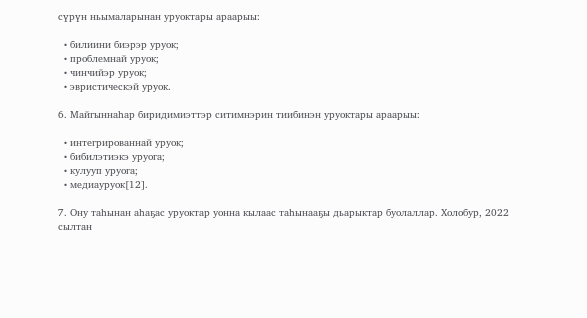сүрүн ньымаларынан уруоктары араарыы:

  • билиини биэрэр уруок;
  • проблемнай уруок;
  • чинчийэр уруок;
  • эвристическэй уруок.

6. Майгыннаһар биридимиэттэр ситимнэрин тиибинэн уруоктары араарыы:

  • интегрированнай уруок;
  • бибилэтиэкэ уруога;
  • кулууп уруога;
  • медиауруок[12].

7. Ону таһынан аһаҕас уруоктар уонна кылаас таһынааҕы дьарыктар буолаллар. Холобур, 2022 сылтан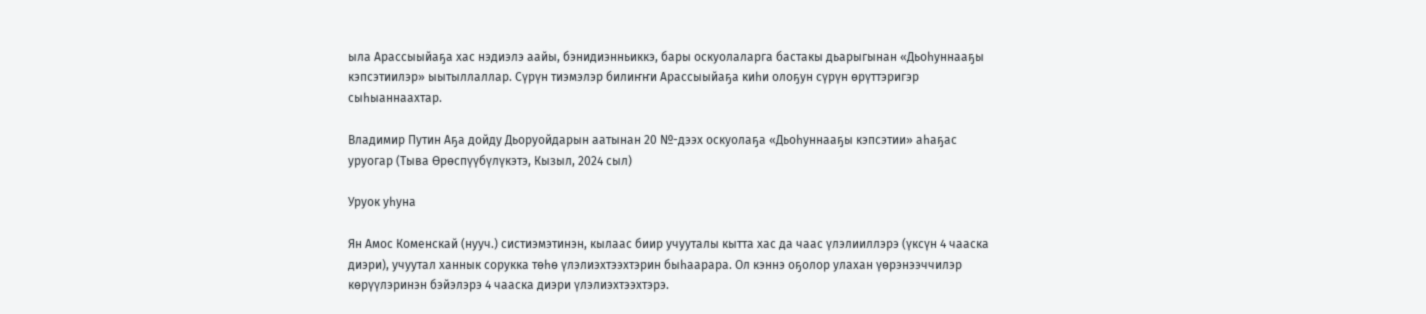ыла Арассыыйаҕа хас нэдиэлэ аайы, бэнидиэнньиккэ, бары оскуолаларга бастакы дьарыгынан «Дьоһуннааҕы кэпсэтиилэр» ыытыллаллар. Сүрүн тиэмэлэр билиҥҥи Арассыыйаҕа киһи олоҕун сүрүн өрүттэригэр сыһыаннаахтар.

Владимир Путин Аҕа дойду Дьоруойдарын аатынан 20 №-дээх оскуолаҕа «Дьоһуннааҕы кэпсэтии» аһаҕас уруогар (Тыва Өрөспүүбүлүкэтэ, Кызыл, 2024 сыл)

Уруок уһуна

Ян Амос Коменскай (нууч.) систиэмэтинэн, кылаас биир учууталы кытта хас да чаас үлэлииллэрэ (үксүн 4 чааска диэри), учуутал ханнык сорукка төһө үлэлиэхтээхтэрин быһаарара. Ол кэннэ оҕолор улахан үөрэнээччилэр көрүүлэринэн бэйэлэрэ 4 чааска диэри үлэлиэхтээхтэрэ.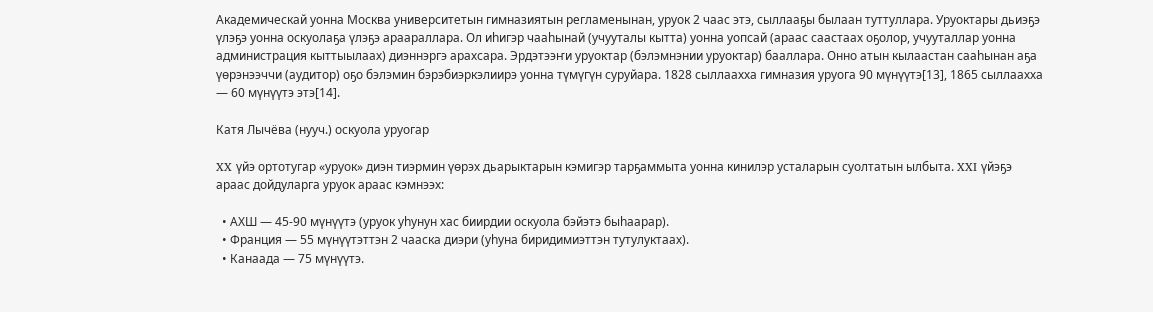Академическай уонна Москва университетын гимназиятын регламенынан, уруок 2 чаас этэ, сыллааҕы былаан туттуллара. Уруоктары дьиэҕэ үлэҕэ уонна оскуолаҕа үлэҕэ араараллара. Ол иһигэр чааһынай (учууталы кытта) уонна уопсай (араас саастаах оҕолор, учууталлар уонна администрация кыттыылаах) диэннэргэ арахсара. Эрдэтээҥи уруоктар (бэлэмнэнии уруоктар) бааллара. Онно атын кылаастан сааһынан аҕа үөрэнээччи (аудитор) оҕо бэлэмин бэрэбиэркэлиирэ уонна түмүгүн суруйара. 1828 сыллаахха гимназия уруога 90 мүнүүтэ[13], 1865 сыллаахха — 60 мүнүүтэ этэ[14].

Катя Лычёва (нууч.) оскуола уруогар

XX үйэ ортотугар «уруок» диэн тиэрмин үөрэх дьарыктарын кэмигэр тарҕаммыта уонна кинилэр усталарын суолтатын ылбыта. XXI үйэҕэ араас дойдуларга уруок араас кэмнээх:

  • АХШ — 45-90 мүнүүтэ (уруок уһунун хас биирдии оскуола бэйэтэ быһаарар).
  • Франция — 55 мүнүүтэттэн 2 чааска диэри (уһуна биридимиэттэн тутулуктаах).
  • Канаада — 75 мүнүүтэ.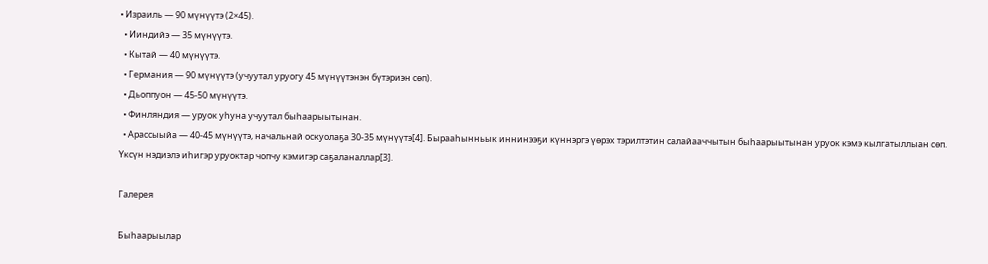• Израиль — 90 мүнүүтэ (2×45).
  • Ииндийэ — 35 мүнүүтэ.
  • Кытай — 40 мүнүүтэ.
  • Германия — 90 мүнүүтэ (учуутал уруогу 45 мүнүүтэнэн бүтэриэн сөп).
  • Дьоппуон — 45-50 мүнүүтэ.
  • Финляндия — уруок уһуна учуутал быһаарыытынан.
  • Арассыыйа — 40-45 мүнүүтэ, начальнай оскуолаҕа 30-35 мүнүүтэ[4]. Бырааһынньык иннинээҕи күннэргэ үөрэх тэрилтэтин салайааччытын быһаарыытынан уруок кэмэ кылгатыллыан сөп. Үксүн нэдиэлэ иһигэр уруоктар чопчу кэмигэр саҕаланаллар[3].

Галерея

Быһаарыылар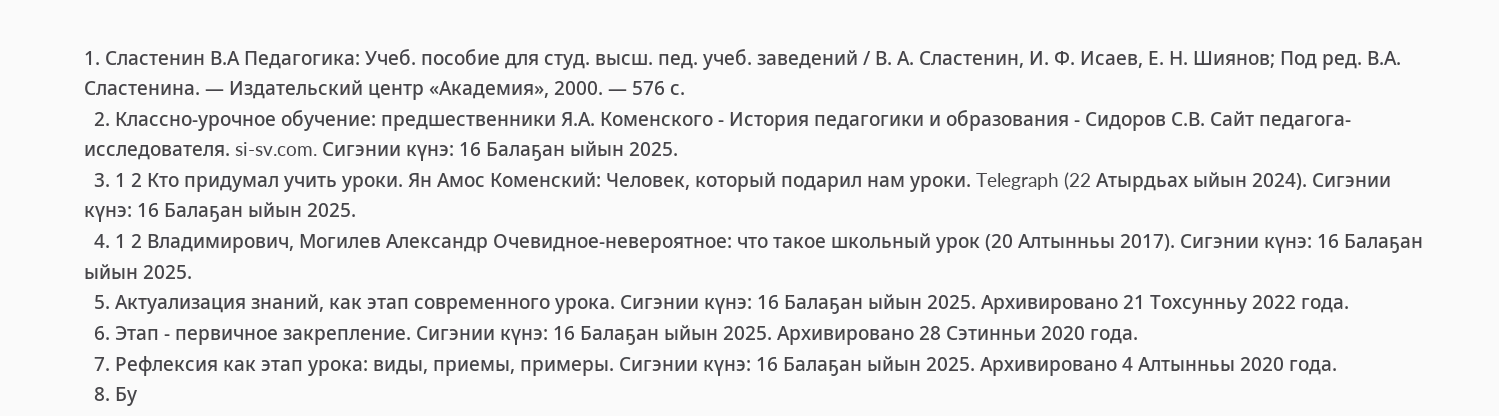1. Сластенин В.А Педагогика: Учеб. пособие для студ. высш. пед. учеб. заведений / В. А. Сластенин, И. Ф. Исаев, Е. Н. Шиянов; Под ред. В.А. Сластенина. — Издательский центр «Академия», 2000. — 576 с.
  2. Классно-урочное обучение: предшественники Я.А. Коменского - История педагогики и образования - Сидоров С.В. Сайт педагога-исследователя. si-sv.com. Сигэнии күнэ: 16 Балаҕан ыйын 2025.
  3. 1 2 Кто придумал учить уроки. Ян Амос Коменский: Человек, который подарил нам уроки. Telegraph (22 Атырдьах ыйын 2024). Сигэнии күнэ: 16 Балаҕан ыйын 2025.
  4. 1 2 Владимирович, Могилев Александр Очевидное-невероятное: что такое школьный урок (20 Алтынньы 2017). Сигэнии күнэ: 16 Балаҕан ыйын 2025.
  5. Актуализация знаний, как этап современного урока. Сигэнии күнэ: 16 Балаҕан ыйын 2025. Архивировано 21 Тохсунньу 2022 года.
  6. Этап - первичное закрепление. Сигэнии күнэ: 16 Балаҕан ыйын 2025. Архивировано 28 Сэтинньи 2020 года.
  7. Рефлексия как этап урока: виды, приемы, примеры. Сигэнии күнэ: 16 Балаҕан ыйын 2025. Архивировано 4 Алтынньы 2020 года.
  8. Бу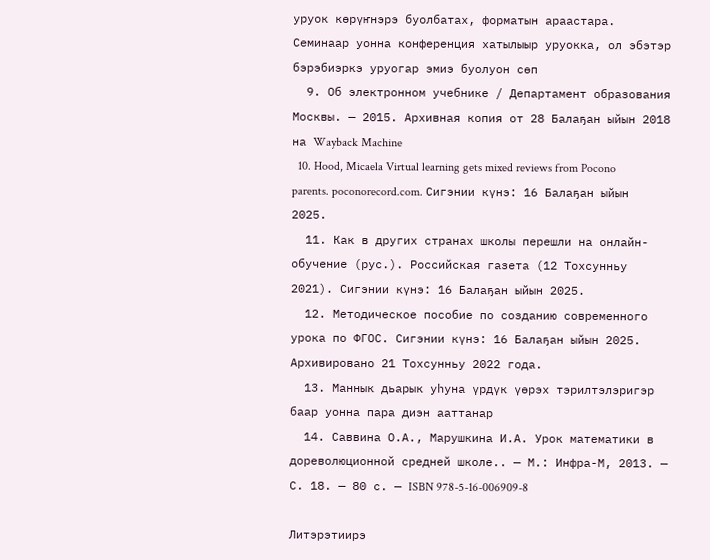уруок көрүҥнэрэ буолбатах, форматын араастара. Семинаар уонна конференция хатылыыр уруокка, ол эбэтэр бэрэбиэркэ уруогар эмиэ буолуон сөп
  9. Об электронном учебнике / Департамент образования Москвы. — 2015. Архивная копия от 28 Балаҕан ыйын 2018 на Wayback Machine
  10. Hood, Micaela Virtual learning gets mixed reviews from Pocono parents. poconorecord.com. Сигэнии күнэ: 16 Балаҕан ыйын 2025.
  11. Как в других странах школы перешли на онлайн-обучение (рус.). Российская газета (12 Тохсунньу 2021). Сигэнии күнэ: 16 Балаҕан ыйын 2025.
  12. Методическое пособие по созданию современного урока по ФГОС. Сигэнии күнэ: 16 Балаҕан ыйын 2025. Архивировано 21 Тохсунньу 2022 года.
  13. Маннык дьарык уһуна үрдүк үөрэх тэрилтэлэригэр баар уонна пара диэн ааттанар
  14. Саввина О.А., Марушкина И.А. Урок математики в дореволюционной средней школе.. — М.: Инфра-М, 2013. — С. 18. — 80 с. — ISBN 978-5-16-006909-8

Литэрэтиирэ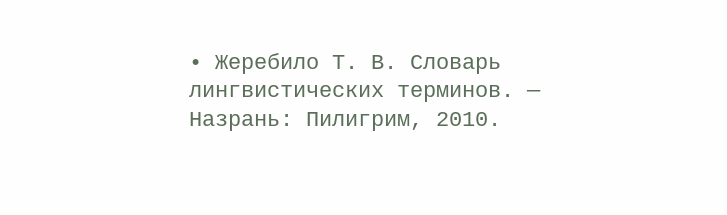• Жеребило Т. В. Словарь лингвистических терминов. — Назрань: Пилигрим, 2010.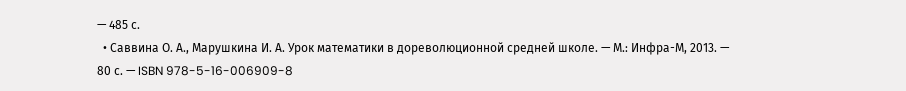— 485 с.
  • Саввина О. А., Марушкина И. А. Урок математики в дореволюционной средней школе. — М.: Инфра-М, 2013. — 80 с. — ISBN 978-5-16-006909-8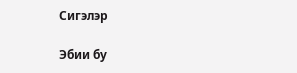Сигэлэр

Эбии бу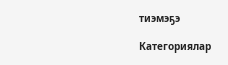тиэмэҕэ

Категориялар